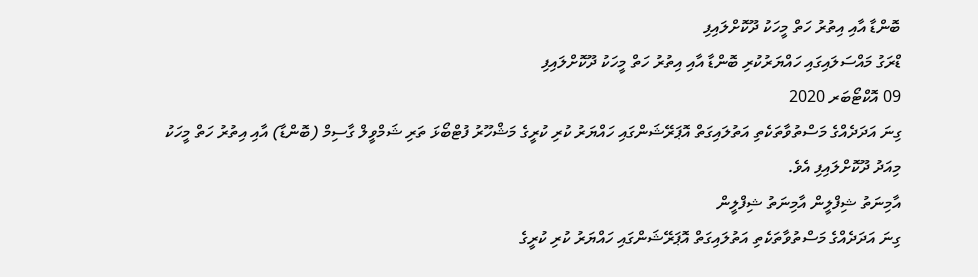ބޮންޑާ އާއި އިތުރު ހަތް މީހަކު ދޫކޮށްލައިފި
ޑްރަގު މައްސަލައިގައި ހައްޔަރުކުރި ބޮންޑާ އާއި އިތުރު ހަތް މީހަކު ދޫކޮށްލައިފި
09 އޮކްޓޯބަރ 2020
ގިނަ އަދަދެއްގެ މަސްތުވާތަކެތި އަތުލައިގަތް އޮޕަރޭޝަންގައި ހައްޔަރު ކުރި ކުރީގެ މަޝްހޫރު ފުޓްބޯޅަ ތަރި ޝަމްވީލް ގާސިމް (ބޮންޑާ) އާއި އިތުރު ހަތް މީހަކު މިއަދު ދޫކޮށްލައިފި އެވެ.
އާމިނަތު ޝިފްލީން އާމިނަތު ޝިފްލީން
ގިނަ އަދަދެއްގެ މަސްތުވާތަކެތި އަތުލައިގަތް އޮޕަރޭޝަންގައި ހައްޔަރު ކުރި ކުރީގެ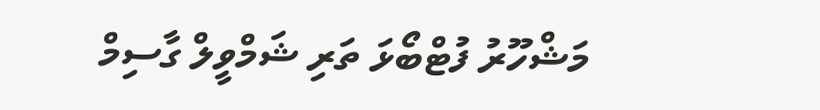މަޝްހޫރު ފުޓްބޯޅަ ތަރި ޝަމްވީލް ގާސިމް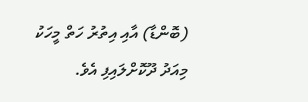(ބޮންޑާ) އާއި އިތުރު ހަތް މީހަކު މިއަދު ދޫކޮށްލައިފި އެވެ.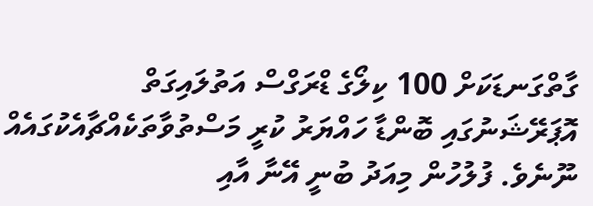ގާތްގަނޑަކަށް 100 ކިލޯގެ ޑްރަގްސް އަތުލައިގަތް އޮޕަރޭޝަނުގައި ބޮންޑާ ހައްޔަރު ކުރީ މަސްތުވާތަކެއްޗާއެކުގައެއް ނޫނެވެ. ފުލުހުން މިއަދު ބުނީ އޭނާ އާއި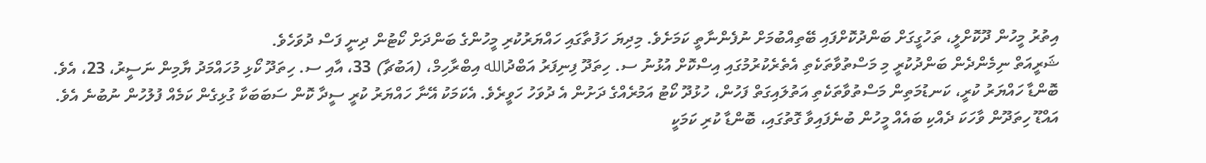އިތުރު މީހުން ދޫކޮށްލީ، ތަހުގީގަށް ބަންދުކޮށްފައި ބޭތިއްބުމަށް ނުފެންނާތީ ކަމަށެވެ. މިދިޔަ ހަފުތާގައި ހައްޔަރުކުރި މީހުންގެ ބަންދަށް ކޯޓުން ދިނީ ފަސް ދުވަހެވެ.
ޝަރީއަތް ނިމެންދެން ބަންދުކުރީ މި މަސްތުވާތަކެތި އެތެރެކުރުމުގައި އިސްކޮށް އުޅުނު ސ. ހިތަދޫ ފިނިފަރު އަބްދުالله އިބްރާހިމް، (އަބުޗާ) 33، އާއި ސ. ހިތަދޫ ކޯޅި މުހައްމަދު ޔާމިން ނަސީރު، 23، އެވެ.
ބޮންޑާ ހައްޔަރު ކުރީ، ކަނޑުމަތިން މަސްތުވާތަކެތި އަތުލައިގަތް ފަހުން، ހުޅުދޫ ކޯޓު އަމުރެއްގެ ދަށުން އެ ދުވަހު ހަވީރެވެ. އެކަމަކު އޭނާ ހައްޔަރު ކުރީ ސީދާ ކޮން ސަބަބަކާ ގުޅިގެން ކަމެއް ފުލުހުން ނުބުނެ އެވެ.
އައްޑޫ ހިތަދޫން ވާހަކަ ދެއްކި ބައެއް މީހުން ބުނެފައިވާ ގޮތުގައި، ބޮންޑާ ކުރި ކަމަކީ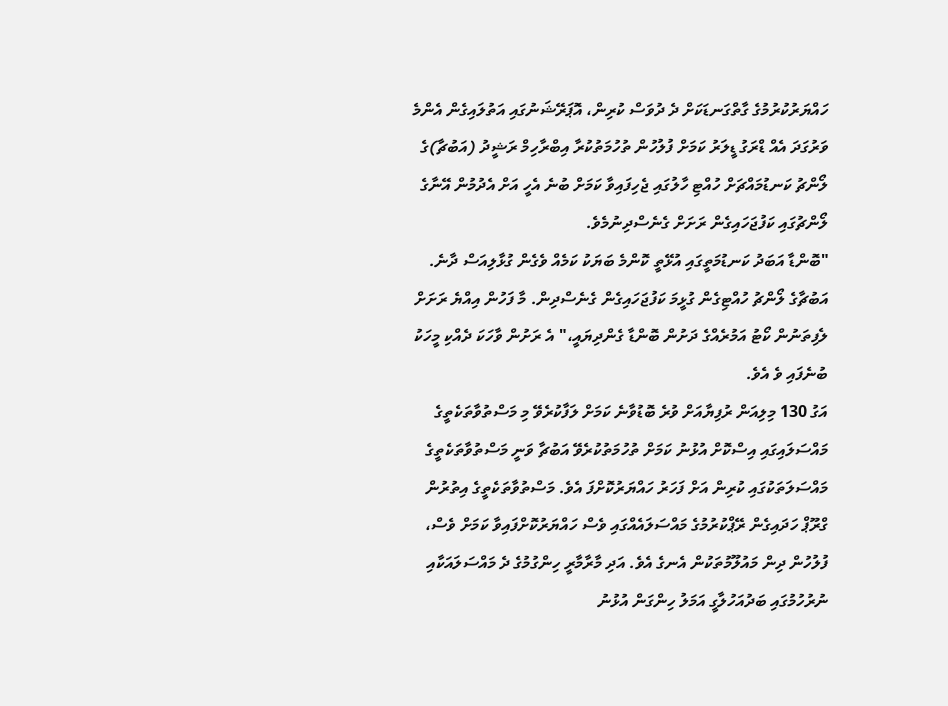ހައްޔަރުކުރުމުގެ ގާތްގަނޑަކަށް ދެ ދުވަސް ކުރިން، އޮޕަރޭޝަނުގައި އަތުލައިގެން އެންމެ ވަރުގަދަ އެއް ޑްރަގު ޑީލަރު ކަމަށް ފުލުހުން ތުހުމަތުކުރާ އިބްރާހިމް ރަޝީދު (އަބުޗާ)ގެ ލޯންޗު ކަނޑުމައްޗަށް ހުއްޓި ހާލުގައި ޖެހިފައިވާ ކަމަށް ބުނެ އެހީ އަށް އެދުމުން އޭނާގެ ލޯންޗުގައި ކަފުޖަހައިގެން ރަށަށް ގެނެސްދިނުމެވެ.
"ބޮންޑާ އަބަދު ކަނޑުމަތީގައި އުޅޭތީ ކޮންމެ ބަޔަކު ކަމެއް ވެގެން ގުޅާލިއަސް ދާނެ. އަބުޗާގެ ލޯންޗު ހުއްޓިގެން ގުޅީމަ ކަފުޖަހައިގެން ގެނެސްދިން. މާ ފަހުން އިއްޔެ ރަށަށް ލެފިތަނުން ކޯޓު އަމުރެއްގެ ދަށުން ބޮންޑާ ގެންދިޔައީ،" އެ ރަށުން ވާހަކަ ދެއްކި މީހަކު ބުނެފައި ވެ އެވެ.
އަގު 130 މިލިއަން ރުފިޔާއަށް ވުރެ ބޮޑުވާނެ ކަމަށް ލަފާކުރެވޭ މި މަސްތުވާތަކެތީގެ މައްސަލައިގައި އިސްކޮށް އުޅުނު ކަމަށް ތުހުމަތުކުރެވޭ އަބުޗާ ވަނީ މަސްތުވާތަކެތީގެ މައްސަލަތަކުގައި ކުރިން އަށް ފަހަރު ހައްޔަރުކޮށްފަ އެވެ. މަސްތުވާތަކެތީގެ އިތުރުން ގްރޫޕް ހަދައިގެން ރޭޕްކުރުމުގެ މައްސަލައެއްގައި ވެސް ހައްޔަރުކޮށްފައިވާ ކަމަށް ވެސް، ފުލުހުން ދިން މައުލޫމުތަކުން އެނގެ އެވެ. އަދި މާރާމާރީ ހިންގުމުގެ ދެ މައްސަލައަކާއި ނުރުހުމުގައި ބަދުއަހުލާގީ އަމަލު ހިންގަން އުޅުނު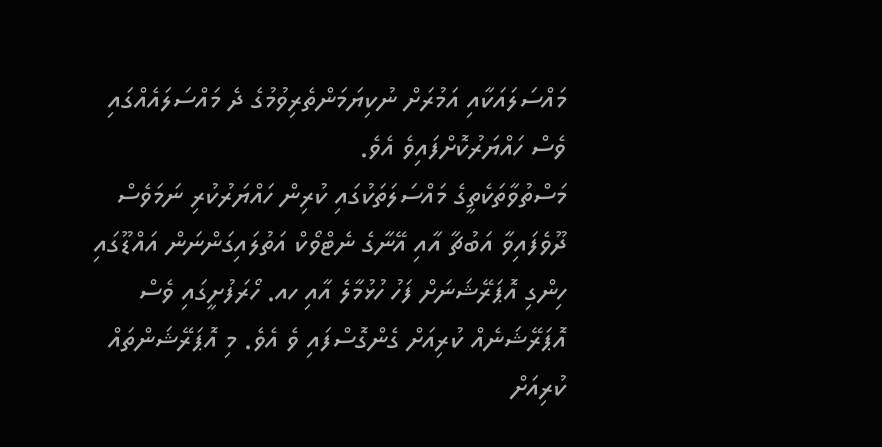މައްސަލައަކާއި އަމުރަށް ނުކިޔަމަންތެރިވުމުގެ ދެ މައްސަލައެއްގައި ވެސް ހައްޔަރުކޮށްފައިވެ އެވެ.
މަސްތުވާތަކެތީގެ މައްސަލަތަކުގައި ކުރިން ހައްޔަރުކުރި ނަމަވެސް ދޫވެފައިވާ އަބުޗާ އާއި އޭނާގެ ނެޓްވޯކް އަތުލައިގަންނަން އައްޑޫގައި ހިންގި އޮޕަރޭޝަނަށް ފަހު ހުޅުމާލެ އާއި ހއ. ހޯރަފުށީގައި ވެސް އޮޕަރޭޝަނެއް ކުރިއަށް ގެންގޮސްފައި ވެ އެވެ. މި އޮޕަރޭޝަންތައް ކުރިއަށް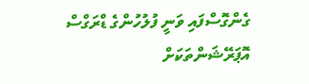ގެންގޮސްފައި ވަނީ ފުލުހުންގެ ޑްރަގްސް އޮޕަރޭޝަންތަކަށް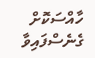ހާއްސަކޮށް ގެނެސްފައިވާ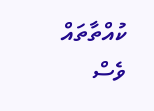ކުއްތާތައް ވެސް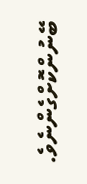ބޭނުންކޮށްގެންނެވެ.